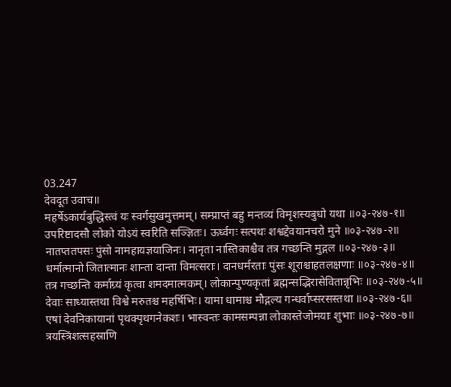03.247
देवदूत उवाच॥
महर्षेऽकार्यबुद्धिस्त्वं यः स्वर्गसुखमुत्तमम्। सम्प्राप्तं बहु मन्तव्यं विमृशस्यबुधो यथा ॥०३-२४७-१॥
उपरिष्टादसौ लोको योऽयं स्वरिति सञ्ज्ञितः। ऊर्ध्वगः सत्पथः शश्वद्देवयानचरो मुने ॥०३-२४७-२॥
नातप्ततपसः पुंसो नामहायज्ञयाजिनः। नानृता नास्तिकाश्चैव तत्र गच्छन्ति मुद्गल ॥०३-२४७-३॥
धर्मात्मानो जितात्मानः शान्ता दान्ता विमत्सराः। दानधर्मरताः पुंसः शूराश्चाहतलक्षणाः ॥०३-२४७-४॥
तत्र गच्छन्ति कर्माग्र्यं कृत्वा शमदमात्मकम्। लोकान्पुण्यकृतां ब्रह्मन्सद्भिरासेवितान्नृभिः ॥०३-२४७-५॥
देवाः साध्यास्तथा विश्वे मरुतश्च महर्षिभिः। यामा धामाश्च मौद्गल्य गन्धर्वाप्सरसस्तथा ॥०३-२४७-६॥
एषां देवनिकायानां पृथक्पृथगनेकशः। भास्वन्तः कामसम्पन्ना लोकास्तेजोमयाः शुभाः ॥०३-२४७-७॥
त्रयस्त्रिंशत्सहस्राणि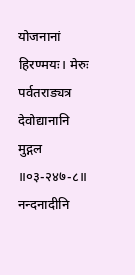योजनानां हिरण्मयः। मेरुः पर्वतराड्यत्र देवोद्यानानि मुद्गल ॥०३-२४७-८॥
नन्दनादीनि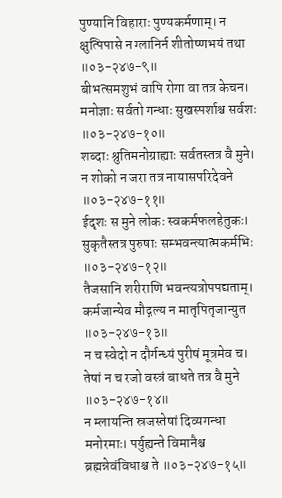पुण्यानि विहाराः पुण्यकर्मणाम्। न क्षुत्पिपासे न ग्लानिर्न शीतोष्णभयं तथा ॥०३-२४७-९॥
बीभत्समशुभं वापि रोगा वा तत्र केचन। मनोज्ञाः सर्वतो गन्धाः सुखस्पर्शाश्च सर्वशः ॥०३-२४७-१०॥
शब्दाः श्रुतिमनोग्राह्याः सर्वतस्तत्र वै मुने। न शोको न जरा तत्र नायासपरिदेवने ॥०३-२४७-११॥
ईदृशः स मुने लोकः स्वकर्मफलहेतुकः। सुकृतैस्तत्र पुरुषाः सम्भवन्त्यात्मकर्मभिः ॥०३-२४७-१२॥
तैजसानि शरीराणि भवन्त्यत्रोपपद्यताम्। कर्मजान्येव मौद्गल्य न मातृपितृजान्युत ॥०३-२४७-१३॥
न च स्वेदो न दौर्गन्ध्यं पुरीषं मूत्रमेव च। तेषां न च रजो वस्त्रं बाधते तत्र वै मुने ॥०३-२४७-१४॥
न म्लायन्ति स्रजस्तेषां दिव्यगन्धा मनोरमाः। पर्युह्यन्ते विमानैश्च ब्रह्मन्नेवंविधाश्च ते ॥०३-२४७-१५॥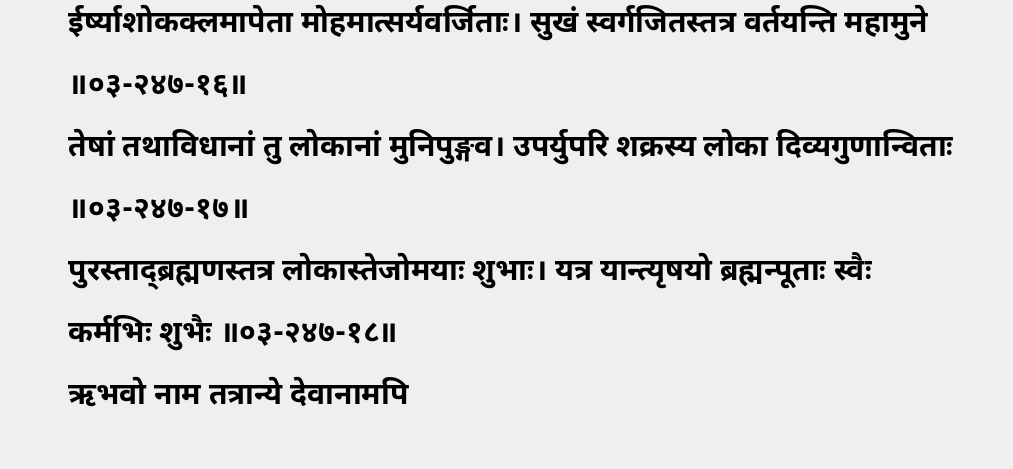ईर्ष्याशोकक्लमापेता मोहमात्सर्यवर्जिताः। सुखं स्वर्गजितस्तत्र वर्तयन्ति महामुने ॥०३-२४७-१६॥
तेषां तथाविधानां तु लोकानां मुनिपुङ्गव। उपर्युपरि शक्रस्य लोका दिव्यगुणान्विताः ॥०३-२४७-१७॥
पुरस्ताद्ब्रह्मणस्तत्र लोकास्तेजोमयाः शुभाः। यत्र यान्त्यृषयो ब्रह्मन्पूताः स्वैः कर्मभिः शुभैः ॥०३-२४७-१८॥
ऋभवो नाम तत्रान्ये देवानामपि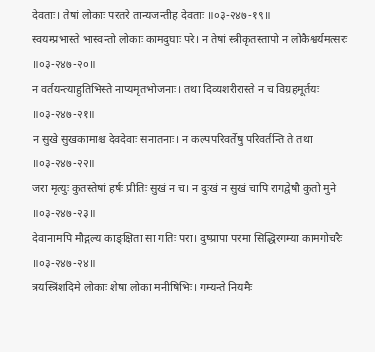देवताः। तेषां लोकाः परतरे तान्यजन्तीह देवताः ॥०३-२४७-१९॥
स्वयम्प्रभास्ते भास्वन्तो लोकाः कामदुघाः परे। न तेषां स्त्रीकृतस्तापो न लोकैश्वर्यमत्सरः ॥०३-२४७-२०॥
न वर्तयन्त्याहुतिभिस्ते नाप्यमृतभोजनाः। तथा दिव्यशरीरास्ते न च विग्रहमूर्तयः ॥०३-२४७-२१॥
न सुखे सुखकामाश्च देवदेवाः सनातनाः। न कल्पपरिवर्तेषु परिवर्तन्ति ते तथा ॥०३-२४७-२२॥
जरा मृत्युः कुतस्तेषां हर्षः प्रीतिः सुखं न च। न दुःखं न सुखं चापि रागद्वेषौ कुतो मुने ॥०३-२४७-२३॥
देवानामपि मौद्गल्य काङ्क्षिता सा गतिः परा। दुष्प्रापा परमा सिद्धिरगम्या कामगोचरैः ॥०३-२४७-२४॥
त्रयस्त्रिंशदिमे लोकाः शेषा लोका मनीषिभिः। गम्यन्ते नियमैः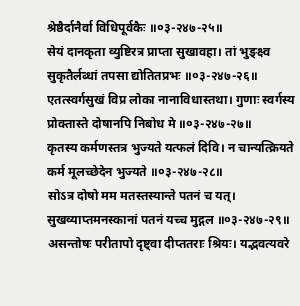श्रेष्ठैर्दानैर्वा विधिपूर्वकैः ॥०३-२४७-२५॥
सेयं दानकृता व्युष्टिरत्र प्राप्ता सुखावहा। तां भुङ्क्ष्व सुकृतैर्लब्धां तपसा द्योतितप्रभः ॥०३-२४७-२६॥
एतत्स्वर्गसुखं विप्र लोका नानाविधास्तथा। गुणाः स्वर्गस्य प्रोक्तास्ते दोषानपि निबोध मे ॥०३-२४७-२७॥
कृतस्य कर्मणस्तत्र भुज्यते यत्फलं दिवि। न चान्यत्क्रियते कर्म मूलच्छेदेन भुज्यते ॥०३-२४७-२८॥
सोऽत्र दोषो मम मतस्तस्यान्ते पतनं च यत्। सुखव्याप्तमनस्कानां पतनं यच्च मुद्गल ॥०३-२४७-२९॥
असन्तोषः परीतापो दृष्ट्वा दीप्ततराः श्रियः। यद्भवत्यवरे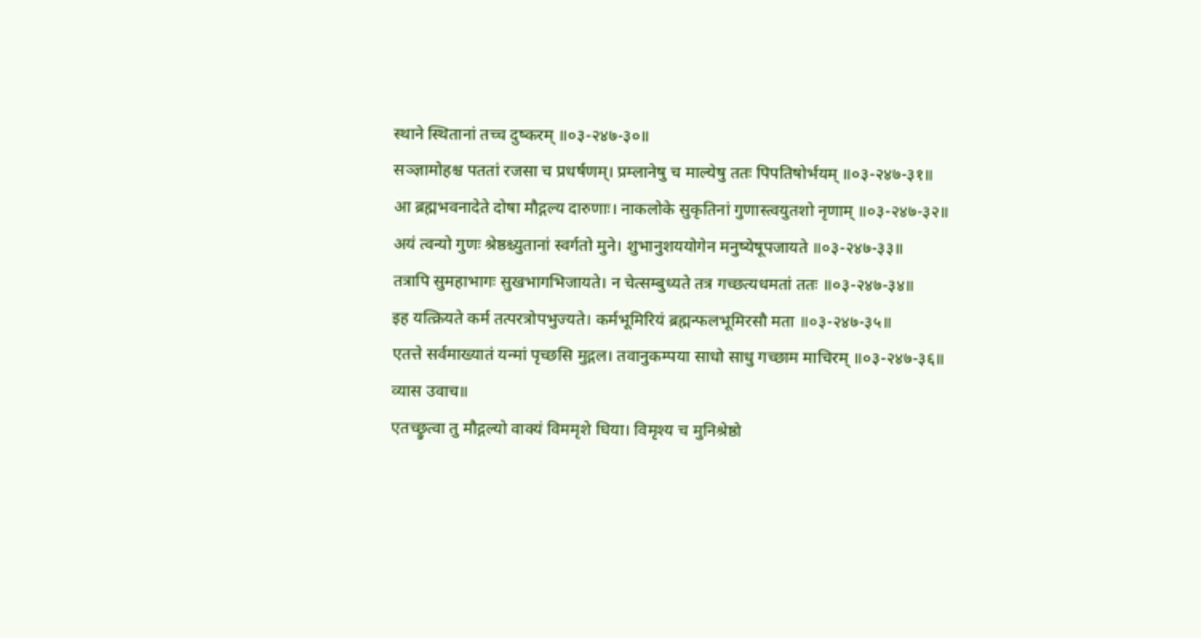स्थाने स्थितानां तच्च दुष्करम् ॥०३-२४७-३०॥
सञ्ज्ञामोहश्च पततां रजसा च प्रधर्षणम्। प्रम्लानेषु च माल्येषु ततः पिपतिषोर्भयम् ॥०३-२४७-३१॥
आ ब्रह्मभवनादेते दोषा मौद्गल्य दारुणाः। नाकलोके सुकृतिनां गुणास्त्वयुतशो नृणाम् ॥०३-२४७-३२॥
अयं त्वन्यो गुणः श्रेष्ठश्च्युतानां स्वर्गतो मुने। शुभानुशययोगेन मनुष्येषूपजायते ॥०३-२४७-३३॥
तत्रापि सुमहाभागः सुखभागभिजायते। न चेत्सम्बुध्यते तत्र गच्छत्यधमतां ततः ॥०३-२४७-३४॥
इह यत्क्रियते कर्म तत्परत्रोपभुज्यते। कर्मभूमिरियं ब्रह्मन्फलभूमिरसौ मता ॥०३-२४७-३५॥
एतत्ते सर्वमाख्यातं यन्मां पृच्छसि मुद्गल। तवानुकम्पया साधो साधु गच्छाम माचिरम् ॥०३-२४७-३६॥
व्यास उवाच॥
एतच्छ्रुत्वा तु मौद्गल्यो वाक्यं विममृशे धिया। विमृश्य च मुनिश्रेष्ठो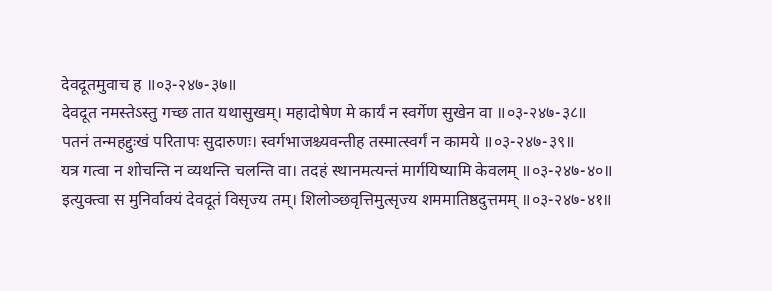देवदूतमुवाच ह ॥०३-२४७-३७॥
देवदूत नमस्तेऽस्तु गच्छ तात यथासुखम्। महादोषेण मे कार्यं न स्वर्गेण सुखेन वा ॥०३-२४७-३८॥
पतनं तन्महद्दुःखं परितापः सुदारुणः। स्वर्गभाजश्च्यवन्तीह तस्मात्स्वर्गं न कामये ॥०३-२४७-३९॥
यत्र गत्वा न शोचन्ति न व्यथन्ति चलन्ति वा। तदहं स्थानमत्यन्तं मार्गयिष्यामि केवलम् ॥०३-२४७-४०॥
इत्युक्त्वा स मुनिर्वाक्यं देवदूतं विसृज्य तम्। शिलोञ्छवृत्तिमुत्सृज्य शममातिष्ठदुत्तमम् ॥०३-२४७-४१॥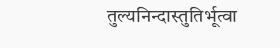तुल्यनिन्दास्तुतिर्भूत्वा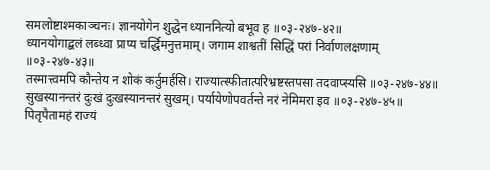समलोष्टाश्मकाञ्चनः। ज्ञानयोगेन शुद्धेन ध्याननित्यो बभूव ह ॥०३-२४७-४२॥
ध्यानयोगाद्बलं लब्ध्वा प्राप्य चर्द्धिमनुत्तमाम्। जगाम शाश्वतीं सिद्धिं परां निर्वाणलक्षणाम् ॥०३-२४७-४३॥
तस्मात्त्वमपि कौन्तेय न शोकं कर्तुमर्हसि। राज्यात्स्फीतात्परिभ्रष्टस्तपसा तदवाप्स्यसि ॥०३-२४७-४४॥
सुखस्यानन्तरं दुःखं दुःखस्यानन्तरं सुखम्। पर्यायेणोपवर्तन्ते नरं नेमिमरा इव ॥०३-२४७-४५॥
पितृपैतामहं राज्यं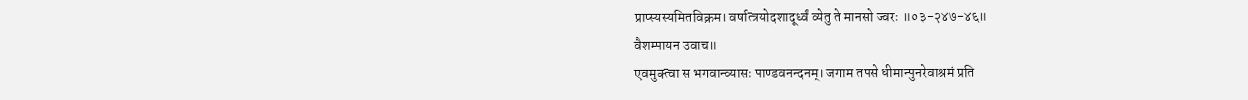प्राप्स्यस्यमितविक्रम। वर्षात्त्रयोदशादूर्ध्वं व्येतु ते मानसो ज्वरः ॥०३-२४७-४६॥
वैशम्पायन उवाच॥
एवमुक्त्वा स भगवान्व्यासः पाण्डवनन्दनम्। जगाम तपसे धीमान्पुनरेवाश्रमं प्रति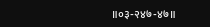॥०३-२४७-४७॥